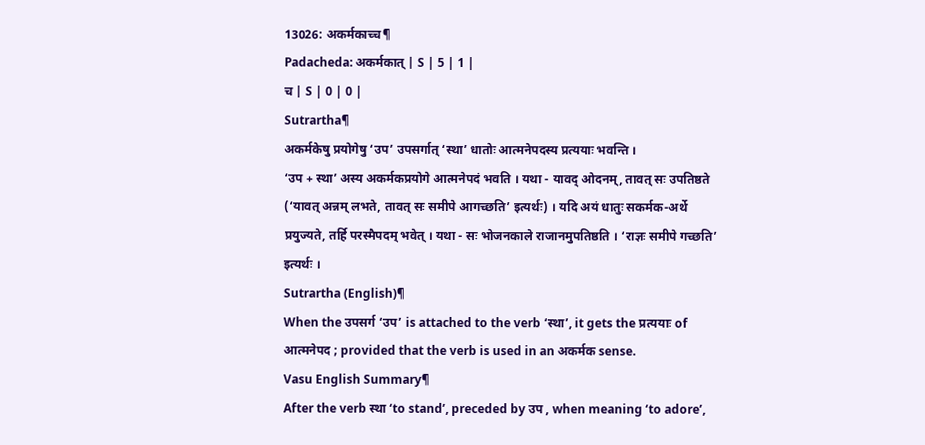13026: अकर्मकाच्च¶
Padacheda: अकर्मकात् | S | 5 | 1 |
च | S | 0 | 0 |
Sutrartha¶
अकर्मकेषु प्रयोगेषु ‘उप’ उपसर्गात् ‘स्था’ धातोः आत्मनेपदस्य प्रत्ययाः भवन्ति ।
‘उप + स्था’ अस्य अकर्मकप्रयोगे आत्मनेपदं भवति । यथा - यावद् ओदनम्, तावत् सः उपतिष्ठते (‘यावत् अन्नम् लभते, तावत् सः समीपे आगच्छति’ इत्यर्थः) । यदि अयं धातुः सकर्मक-अर्थे प्रयुज्यते, तर्हि परस्मैपदम् भवेत् । यथा - सः भोजनकाले राजानमुपतिष्ठति । ‘राज्ञः समीपे गच्छति’ इत्यर्थः ।
Sutrartha (English)¶
When the उपसर्ग ‘उप’ is attached to the verb ‘स्था’, it gets the प्रत्ययाः of आत्मनेपद ; provided that the verb is used in an अकर्मक sense.
Vasu English Summary¶
After the verb स्था ‘to stand’, preceded by उप , when meaning ‘to adore’,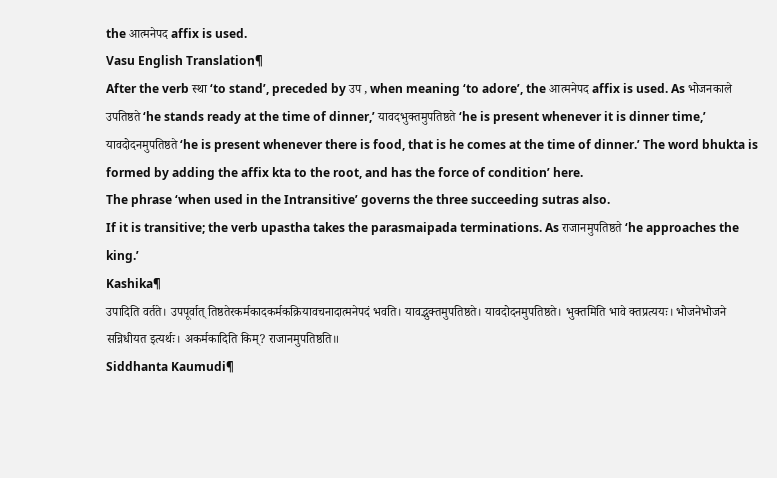the आत्मनेपद affix is used.
Vasu English Translation¶
After the verb स्था ‘to stand’, preceded by उप , when meaning ‘to adore’, the आत्मनेपद affix is used. As भोजनकाले उपतिष्ठते ‘he stands ready at the time of dinner,’ यावदभुक्तमुपतिष्ठते ‘he is present whenever it is dinner time,’ यावदोदनमुपतिष्ठते ‘he is present whenever there is food, that is he comes at the time of dinner.’ The word bhukta is formed by adding the affix kta to the root, and has the force of condition’ here.
The phrase ‘when used in the Intransitive’ governs the three succeeding sutras also.
If it is transitive; the verb upastha takes the parasmaipada terminations. As राजानमुपतिष्ठते ‘he approaches the king.’
Kashika¶
उपादिति वर्तते। उपपूर्वात् तिष्ठतेरकर्मकादकर्मकक्रियावचनादात्मनेपदं भवति। यावद्भुक्तमुपतिष्ठते। यावदोदनमुपतिष्ठते। भुक्तमिति भावे क्तप्रत्ययः। भोजनेभोजने सन्निधीयत इत्यर्थः। अकर्मकादिति किम्? राजानमुपतिष्ठति॥
Siddhanta Kaumudi¶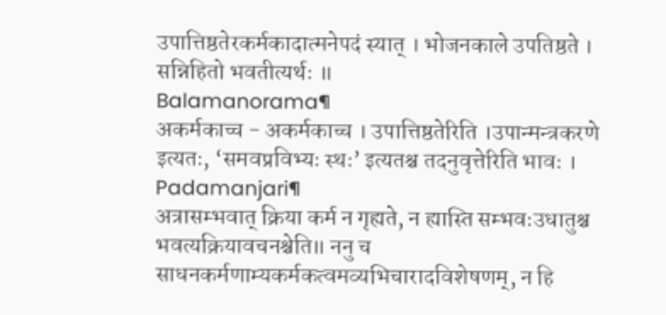उपात्तिष्ठतेरकर्मकादात्मनेपदं स्यात् । भोजनकाले उपतिष्ठते । सन्निहितो भवतीत्यर्थः ॥
Balamanorama¶
अकर्मकाच्च - अकर्मकाच्च । उपात्तिष्ठतेरिति ।उपान्मन्त्रकरणे इत्यतः, ‘समवप्रविभ्यः स्थः’ इत्यतश्च तदनुवृत्तेरिति भावः ।
Padamanjari¶
अत्रासम्भवात् क्रिया कर्म न गृह्यते, न ह्यास्ति सम्भवःउधातुश्च भवत्यक्रियावचनश्चेति॥ ननु च साधनकर्मणाम्यकर्मकत्वमव्यभिचारादविशेषणम्, न हि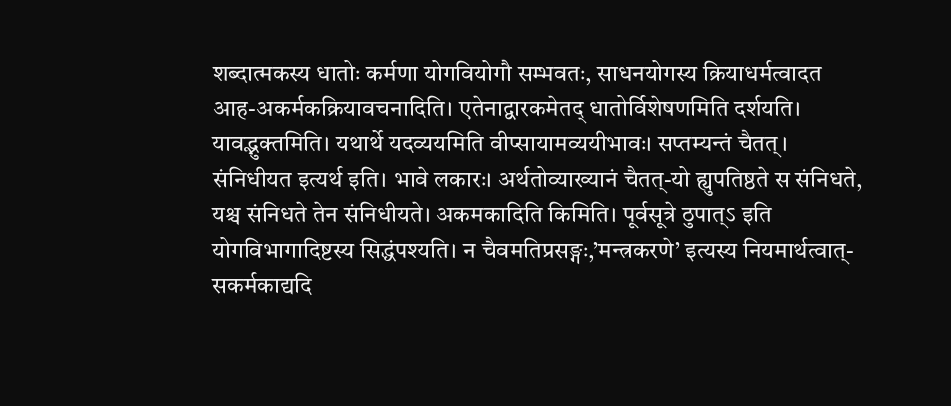शब्दात्मकस्य धातोः कर्मणा योगवियोगौ सम्भवतः, साधनयोगस्य क्रियाधर्मत्वादत आह-अकर्मकक्रियावचनादिति। एतेनाद्वारकमेतद् धातोर्विशेषणमिति दर्शयति। यावद्भुक्तमिति। यथार्थे यदव्ययमिति वीप्सायामव्ययीभावः। सप्तम्यन्तं चैतत्। संनिधीयत इत्यर्थ इति। भावे लकारः। अर्थतोव्याख्यानं चैतत्-यो ह्युपतिष्ठते स संनिधते, यश्च संनिधते तेन संनिधीयते। अकमकादिति किमिति। पूर्वसूत्रे ठुपात्ऽ इति योगविभागादिष्टस्य सिद्धंपश्यति। न चैवमतिप्रसङ्गः,’मन्त्रकरणे’ इत्यस्य नियमार्थत्वात्-सकर्मकाद्यदि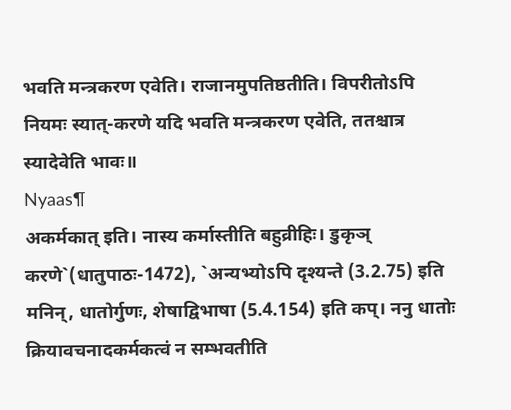भवति मन्त्रकरण एवेति। राजानमुपतिष्ठतीति। विपरीतोऽपि नियमः स्यात्-करणे यदि भवति मन्त्रकरण एवेति, ततश्चात्र स्यादेवेति भावः॥
Nyaas¶
अकर्मकात् इति। नास्य कर्मास्तीति बहुव्रीहिः। डुकृञ् करणे`(धातुपाठः-1472), `अन्यभ्योऽपि दृश्यन्ते (3.2.75) इति मनिन्, धातोर्गुणः, शेषाद्विभाषा (5.4.154) इति कप्। ननु धातोः क्रियावचनादकर्मकत्वं न सम्भवतीति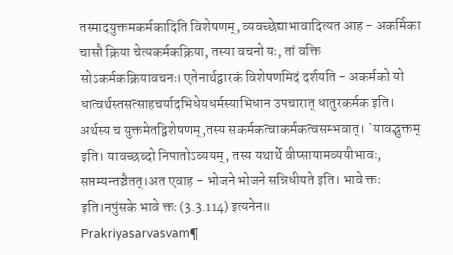तस्मादयुक्तमकर्मकादिति विशेषणम्, व्यवच्छेद्याभावादित्यत आह - अकर्मिका चासौ क्रिया चेत्यकर्मकक्रिया, तस्या वचनो यः, तां वक्ति सोऽकर्मकक्रियावचनः। एतेनार्थद्वारकं विशेषणमिदं दर्शयति - अकर्मको यो धात्वर्थस्तसत्साहचर्यादभिधेयधर्मस्याभिधान उपचारात् धातुरकर्मक इति। अर्थस्य च युक्तमेतद्विशेषणम्,तस्य सकर्मकत्वाकर्मकत्वसम्भवात्। `यावद्भुक्तम् इति। यावच्छब्दो निपातोऽव्ययम्, तस्य यथार्थे वीप्सायामव्ययीभावः, सप्तम्यन्तञ्चैतत्।अत एवाह - भोजने भोजने सन्निधीयते इति। भावे क्तः इति।नपुंसके भावे क्तः (3.3.114) इत्यनेन॥
Prakriyasarvasvam¶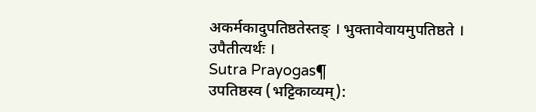अकर्मकादुपतिष्ठतेस्तङ् । भुक्तावेवायमुपतिष्ठते । उपैतीत्यर्थः ।
Sutra Prayogas¶
उपतिष्ठस्व (भट्टिकाव्यम्):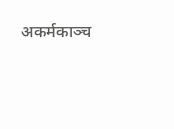अकर्मकाञ्च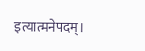इत्यात्मनेपदम्।